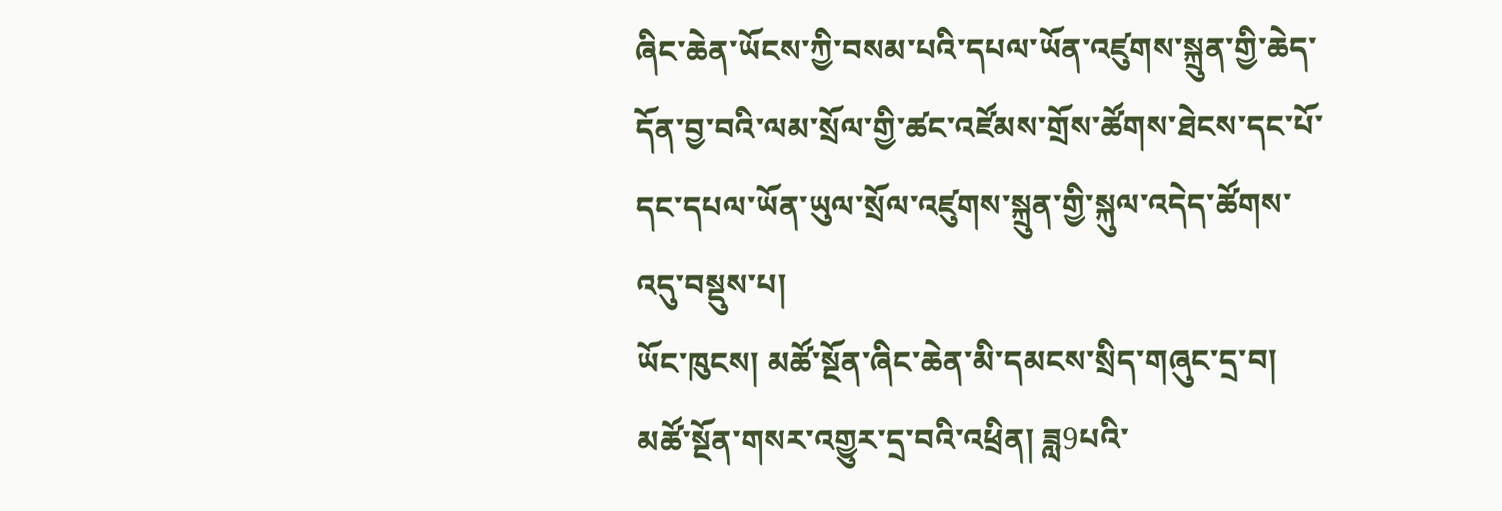ཞིང་ཆེན་ཡོངས་ཀྱི་བསམ་པའི་དཔལ་ཡོན་འཛུགས་སྐྲུན་གྱི་ཆེད་དོན་བྱ་བའི་ལམ་སྲོལ་གྱི་ཚང་འཛོམས་གྲོས་ཚོགས་ཐེངས་དང་པོ་དང་དཔལ་ཡོན་ཡུལ་སྲོལ་འཛུགས་སྐྲུན་གྱི་སྐུལ་འདེད་ཚོགས་འདུ་བསྡུས་པ།
ཡོང་ཁུངས། མཚོ་སྔོན་ཞིང་ཆེན་མི་དམངས་སྲིད་གཞུང་དྲ་བ།
མཚོ་སྔོན་གསར་འགྱུར་དྲ་བའི་འཕྲིན། ཟླ9པའི་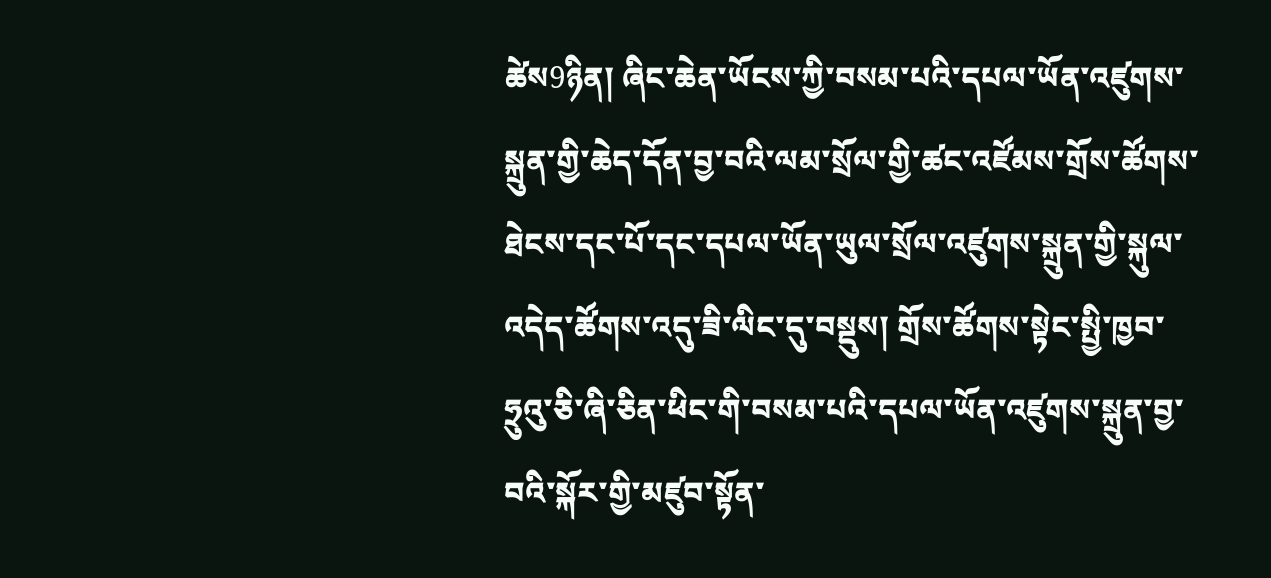ཚེས9ཉིན། ཞིང་ཆེན་ཡོངས་ཀྱི་བསམ་པའི་དཔལ་ཡོན་འཛུགས་སྐྲུན་གྱི་ཆེད་དོན་བྱ་བའི་ལམ་སྲོལ་གྱི་ཚང་འཛོམས་གྲོས་ཚོགས་ཐེངས་དང་པོ་དང་དཔལ་ཡོན་ཡུལ་སྲོལ་འཛུགས་སྐྲུན་གྱི་སྐུལ་འདེད་ཚོགས་འདུ་ཟི་ལིང་དུ་བསྡུས། གྲོས་ཚོགས་སྟེང་སྤྱི་ཁྱབ་ཧྲུའུ་ཅི་ཞི་ཅིན་ཕིང་གི་བསམ་པའི་དཔལ་ཡོན་འཛུགས་སྐྲུན་བྱ་བའི་སྐོར་གྱི་མཛུབ་སྟོན་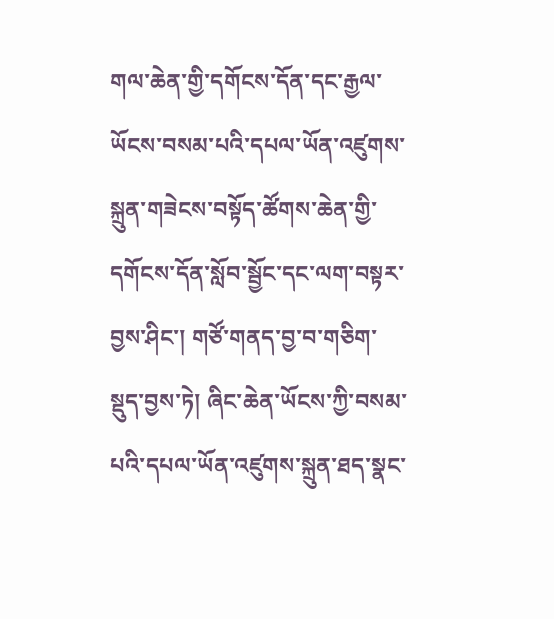གལ་ཆེན་གྱི་དགོངས་དོན་དང་རྒྱལ་ཡོངས་བསམ་པའི་དཔལ་ཡོན་འཛུགས་སྐྲུན་གཟེངས་བསྟོད་ཚོགས་ཆེན་གྱི་དགོངས་དོན་སློབ་སྦྱོང་དང་ལག་བསྟར་བྱས་ཤིང་། གཙོ་གནད་བྱ་བ་གཅིག་སྡུད་བྱས་ཏེ། ཞིང་ཆེན་ཡོངས་ཀྱི་བསམ་པའི་དཔལ་ཡོན་འཛུགས་སྐྲུན་ཐད་སྣང་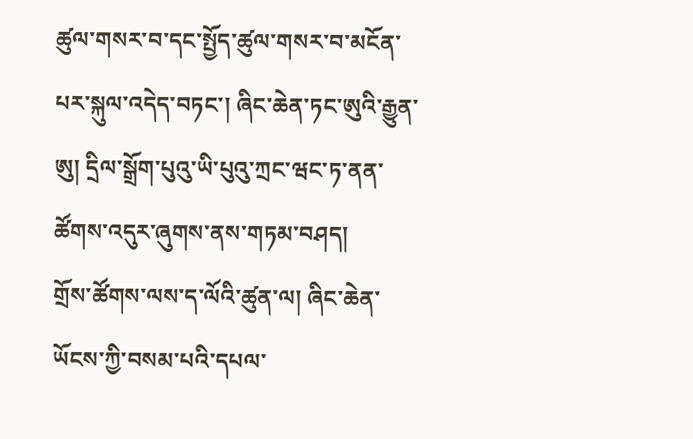ཚུལ་གསར་བ་དང་སྤྱོད་ཚུལ་གསར་བ་མངོན་པར་སྐུལ་འདེད་བཏང་། ཞིང་ཆེན་ཏང་ཨུའི་རྒྱུན་ཨུ། དྲིལ་སྒྲོག་པུའུ་ཡི་པུའུ་ཀྲང་ཝང་ཏ་ནན་ཚོགས་འདུར་ཞུགས་ནས་གཏམ་བཤད།
གྲོས་ཚོགས་ལས་ད་ལོའི་ཚུན་ལ། ཞིང་ཆེན་ཡོངས་ཀྱི་བསམ་པའི་དཔལ་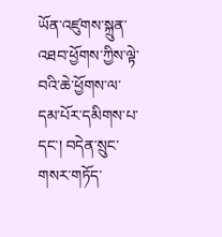ཡོན་འཛུགས་སྐྲུན་འཐབ་ཕྱོགས་ཀྱིས་ལྟེ་བའི་ཆེ་ཕྱོགས་ལ་དམ་པོར་དམིགས་པ་དང་། བདེན་སྲུང་གསར་གཏོད་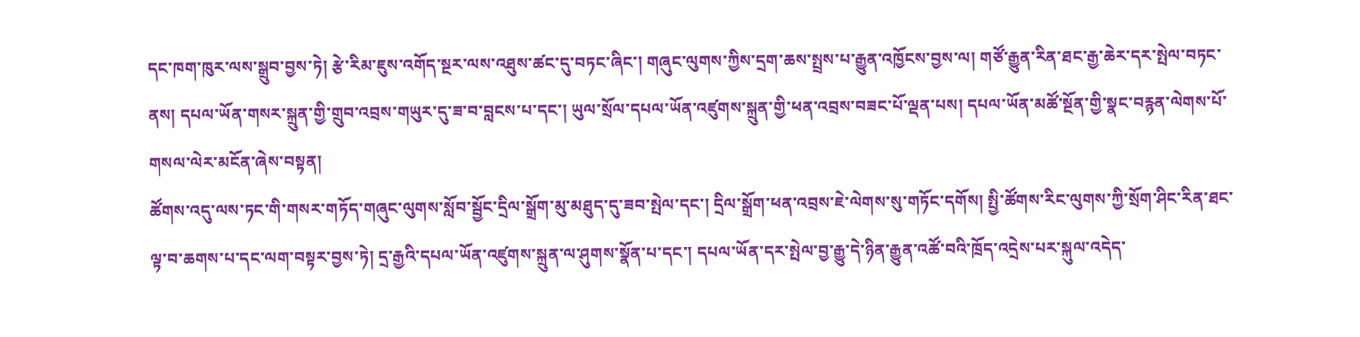དང་ཁག་ཁུར་ལས་སྒྲུབ་བྱས་ཏེ། རྩེ་རིམ་ཇུས་འགོད་སྔར་ལས་འཐུས་ཚང་དུ་བཏང་ཞིང་། གཞུང་ལུགས་ཀྱིས་དྲག་ཆས་སྤྲས་པ་རྒྱུན་འཁྱོངས་བྱས་ལ། གཙོ་རྒྱུན་རིན་ཐང་རྒྱ་ཆེར་དར་སྤེལ་བཏང་ནས། དཔལ་ཡོན་གསར་སྐྲུན་གྱི་གྲུབ་འབྲས་གཡུར་དུ་ཟ་བ་བླངས་པ་དང་། ཡུལ་སྲོལ་དཔལ་ཡོན་འཛུགས་སྐྲུན་གྱི་ཕན་འབྲས་བཟང་པོ་ལྡན་པས། དཔལ་ཡོན་མཚོ་སྔོན་གྱི་སྣང་བརྙན་ལེགས་པོ་གསལ་ལེར་མངོན་ཞེས་བསྟན།
ཚོགས་འདུ་ལས་ཏང་གི་གསར་གཏོད་གཞུང་ལུགས་སློབ་སྦྱོང་དྲིལ་སྒྲོག་མུ་མཐུད་དུ་ཟབ་སྤེལ་དང་། དྲིལ་སྒྲོག་ཕན་འབྲས་ཇེ་ལེགས་སུ་གཏོང་དགོས། སྤྱི་ཚོགས་རིང་ལུགས་ཀྱི་སྲོག་ཤིང་རིན་ཐང་ལྟ་བ་ཆགས་པ་དང་ལག་བསྟར་བྱས་ཏེ། དྲ་རྒྱའི་དཔལ་ཡོན་འཛུགས་སྐྲུན་ལ་ཤུགས་སྣོན་པ་དང་། དཔལ་ཡོན་དར་སྤེལ་བྱ་རྒྱུ་དེ་ཉིན་རྒྱུན་འཚོ་བའི་ཁྲོད་འདྲེས་པར་སྐུལ་འདེད་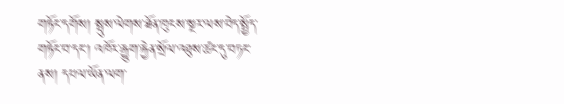གཏོང་དགོས། སྤུས་ལེགས་ཐོན་ཁུངས་སྔར་ལས་བེད་སྤྱོད་གཏོང་བ་དང་། འཁོར་རྒྱུག་རྐྱེན་སྲོལ་འཐུས་ཚང་དུ་བཏང་ནས། དཔལ་ཡོན་ལག་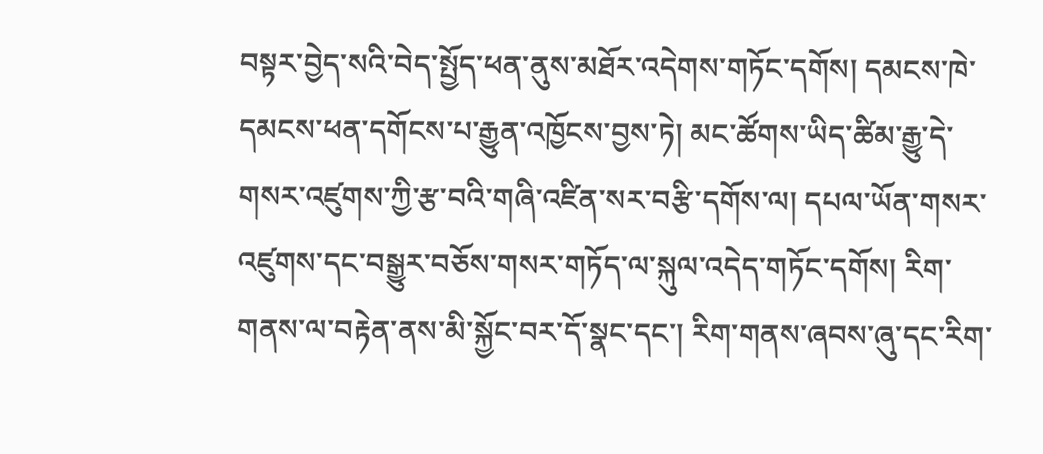བསྟར་བྱེད་སའི་བེད་སྤྱོད་ཕན་ནུས་མཐོར་འདེགས་གཏོང་དགོས། དམངས་ཁེ་དམངས་ཕན་དགོངས་པ་རྒྱུན་འཁྱོངས་བྱས་ཏེ། མང་ཚོགས་ཡིད་ཚིམ་རྒྱུ་དེ་གསར་འཛུགས་ཀྱི་རྩ་བའི་གཞི་འཛིན་སར་བརྩི་དགོས་ལ། དཔལ་ཡོན་གསར་འཛུགས་དང་བསྒྱུར་བཅོས་གསར་གཏོད་ལ་སྐུལ་འདེད་གཏོང་དགོས། རིག་གནས་ལ་བརྟེན་ནས་མི་སྐྱོང་བར་དོ་སྣང་དང་། རིག་གནས་ཞབས་ཞུ་དང་རིག་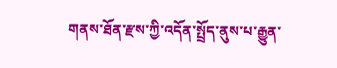གནས་ཐོན་རྫས་ཀྱི་འདོན་སྤྲོད་ནུས་པ་རྒྱུན་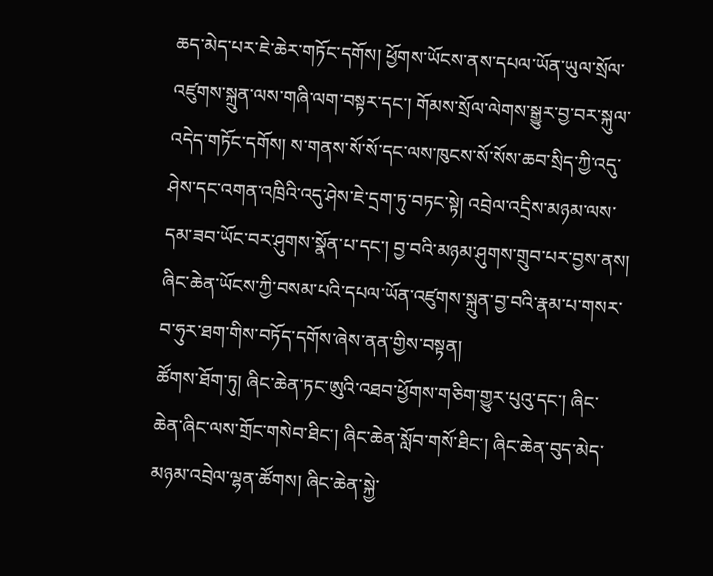ཆད་མེད་པར་ཇེ་ཆེར་གཏོང་དགོས། ཕྱོགས་ཡོངས་ནས་དཔལ་ཡོན་ཡུལ་སྲོལ་འཛུགས་སྐྲུན་ལས་གཞི་ལག་བསྟར་དང་། གོམས་སྲོལ་ལེགས་སྒྱུར་བྱ་བར་སྐུལ་འདེད་གཏོང་དགོས། ས་གནས་སོ་སོ་དང་ལས་ཁུངས་སོ་སོས་ཆབ་སྲིད་ཀྱི་འདུ་ཤེས་དང་འགན་འཁྲིའི་འདུ་ཤེས་ཇེ་དྲག་ཏུ་བཏང་སྟེ། འབྲེལ་འདྲིས་མཉམ་ལས་དམ་ཟབ་ཡོང་བར་ཤུགས་སྣོན་པ་དང་། བྱ་བའི་མཉམ་ཤུགས་གྲུབ་པར་བྱས་ནས། ཞིང་ཆེན་ཡོངས་ཀྱི་བསམ་པའི་དཔལ་ཡོན་འཛུགས་སྐྲུན་བྱ་བའི་རྣམ་པ་གསར་བ་ཧུར་ཐག་གིས་བཏོད་དགོས་ཞེས་ནན་གྱིས་བསྟན།
ཚོགས་ཐོག་ཏུ། ཞིང་ཆེན་ཏང་ཨུའི་འཐབ་ཕྱོགས་གཅིག་གྱུར་པུའུ་དང་། ཞིང་ཆེན་ཞིང་ལས་གྲོང་གསེབ་ཐིང་། ཞིང་ཆེན་སློབ་གསོ་ཐིང་། ཞིང་ཆེན་བུད་མེད་མཉམ་འབྲེལ་ལྷན་ཚོགས། ཞིང་ཆེན་སྐྱེ་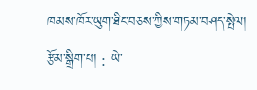ཁམས་ཁོར་ཡུག་ཐིང་བཅས་ཀྱིས་གཏམ་བཤད་སྤེལ།
རྩོམ་སྒྲིག་པ། : ཡེ་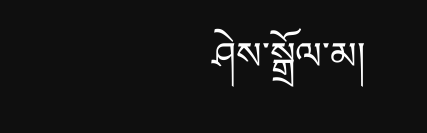ཤེས་སྒྲོལ་མ།